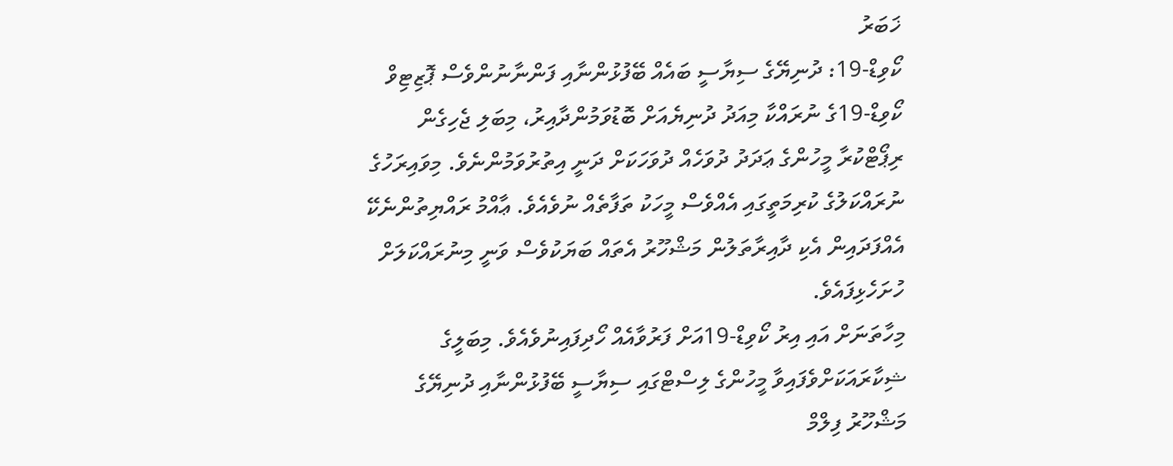ޚަބަރު
ކޯވިޑް-19: ދުނިޔޭގެ ސިޔާސީ ބައެއް ބޭފުޅުންނާއި ފަންނާނުންވެސް ޕޮޒިޓިވް
ކޯވިޑް-19ގެ ނުރައްކާ މިއަދު ދުނިޔެއަށް ބޮޑުވަމުންދާއިރު، މިބަލި ޖެހިގެން ރިޕޯޓްކުރާ މީހުންގެ ޢަދަދު ދުވަހެއް ދުވަހަކަށް ދަނީ އިތުރުވަމުންނެވެ. މިވައިރަހުގެ ނުރައްކަލުގެ ކުރިމަތީގައި އެއްވެސް މީހަކު ތަފާތެއް ނުވެއެވެ. ޢާއްމު ރައްޔިތުންނެކޭ އެއްފަދައިން އެކި ދާއިރާތަލުން މަޝްހޫރު އެތައް ބަޔަކުވެސް ވަނީ މިނުރައްކަލަށް ހުށަހެޅިފައެވެ.
މިހާތަނަށް އައި އިރު ކޯވިޑް-19އަށް ފަރުވާއެއް ހޯދިފައިނުވެއެވެ. މިބަލީގެ ޝިކާރައަކަށްވެފައިވާ މީހުންގެ ލިސްޓްގައި ސިޔާސީ ބޭފުޅުންނާއި ދުނިޔޭގެ މަޝްހޫރު ފިލްމް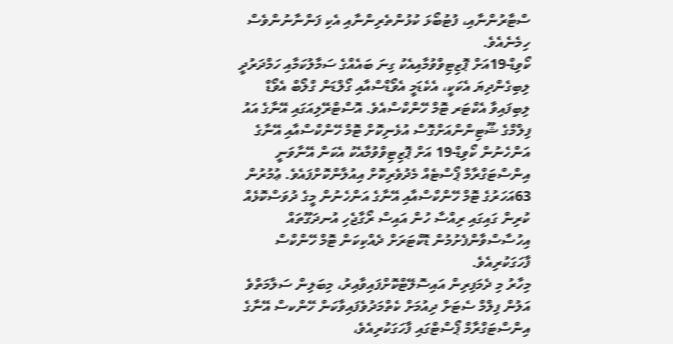ސްޓާރުންނާއި، ފުޓުބޯޅަ ކުޅުންތެރިންނާއި އެކި ފަންނާނުންވެސް ހިމެނެއެވެ.
ކޯވިޑް-19އަށް ޕޮޒިޓިވްވުމާއިއެކު ގިނަ ބައެއްގެ ސަމާލުކަމާއި ހަމްދަރުދީ ލިބިގެންދިޔަ އެކަކީ، އެކެޑަމީ އެވޯޑްސްއާއި ގޯލްޑަން ގްލޯބް އެވޯޑް ލިބިފައިވާ އެކްޓަރ ޓޮމް ހޭންކްސްއެވެ. އޮސްޓްރޭލިއަގައި އޭނާގެ އައު ފިލްމްގެ ޝޫޓިންންއަށްގޮސް އުޅެނިކޮށް ޓޮމް ހޭންކްސްއާއި އޭނާގެ އަންހެނުން ކޯވިޑް-19 އަށް ޕޮޒިޓިވްވުމާއެކު އެކަން އޭނާވަނީ އިންސްޓަގްރާމް ޕޯސްޓެއް މެދުވެރިކޮށް އިއުލާންކޮށްފައެވެ. ޢުމުރުން 63އަހަރުގެ ޓޮމް ހޭންކްސްއާއި އޭނާގެ އަންހެނުން މީގެ ދުވަސްކޮޅެއް ކުރިން ގައިގައި ރިއްސާ ހުން އައިސް ރޯގާޖެހި އުނދަގޫތައް އިހުސާސްވާންފެށުމުން ޑޮކްޓަރަށް ދެއްކިކަން ޓޮމް ހޭންކްސް ފާހަގަކުރިއެވެ.
މިހާރު މި ދެމަފިރިން އައިސޮލޭޓްކޮށްފައިވާއިރު، މިބަލިން ސަލާމަތްވެ އަލުން ފިލްމް ސެޓަށް ދިއުމަށް ކެތްމަދުވެފައިވާކަން ހޭންކސް އޭނާގެ އިންސްޓަގްރާމް ޕޯސްޓްގައި ފާހަގަކުރިއެވެ،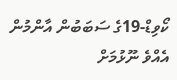ކޯވިޑް-19ގެ ސަބަބުން އާންމުން އެއްވެ ނޫޅުމަށް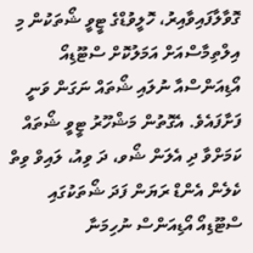ގޮވާލާފައިވާއިރު، ހޮލީވުޑްގެ ޓީވީ ޝޯތަކުން މި އިލްތިމާސްއަށް އަމަލުކޮށް ސްޓޫޑިއޯ އޯޑިއަންސްއާ ނުލައި ޝޯތައް ނަގަން ވަނީ ފަށާފައެވެ. އެގޮތުން މަޝްހޫރު ޓީވީ ޝޯތައް ކަމަށްވާ ދި އެލަން ޝޯވ، ދަ ވިއު، ލައިވް ވިތް ކެލެން އެންޑް ރަޔަން ފަދަ ޝޯތަކުގައި ސްޓޫޑިއޯ އޯޑިއަންސް ނުހިމަނާ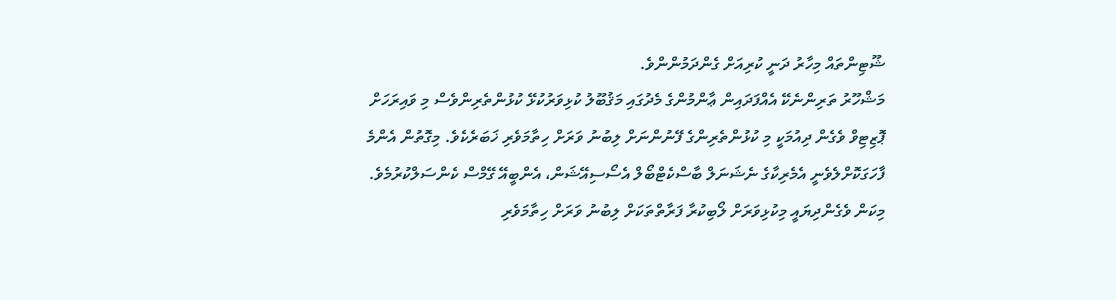ޝޫޓިންތައް މިހާރު ދަނީ ކުރިއަށް ގެންދަމުންންވެ.
މަޝްހޫރު ތަރިންނެކޭ އެއްފަދައިން ޢާންމުންގެ މެދުގައި މަޤުބޫލު ކުޅިވަރުކުޅޭ ކުޅުންތެރިންވެސް މި ވައިރަހަށް ޕޮޒިޓިވް ވެގެން ދިއުމަކީ މި ކުޅުންތެރިންގެ ފޭނުންނަށް ލިބުނު ވަރަށް ހިތާމަވެރި ޚަބަރެކެވެ. މިގޮތުން އެންމެ ފާހަގަކޮށްލެވެނީ އެމެރިކާގެ ނެޝަނަލް ބާސްކެޓްބޯލް އެސޯސިއޭޝަން، އެންބީއޭ ގޭމްސް ކެންސަލްކުރުމެވެ. މިކަން ވެގެންދިޔައީ މިކުޅިވަރަށް ލޯބިކުރާ ފަރާތްތަކަށް ލިބުނު ވަރަށް ހިތާމަވެރި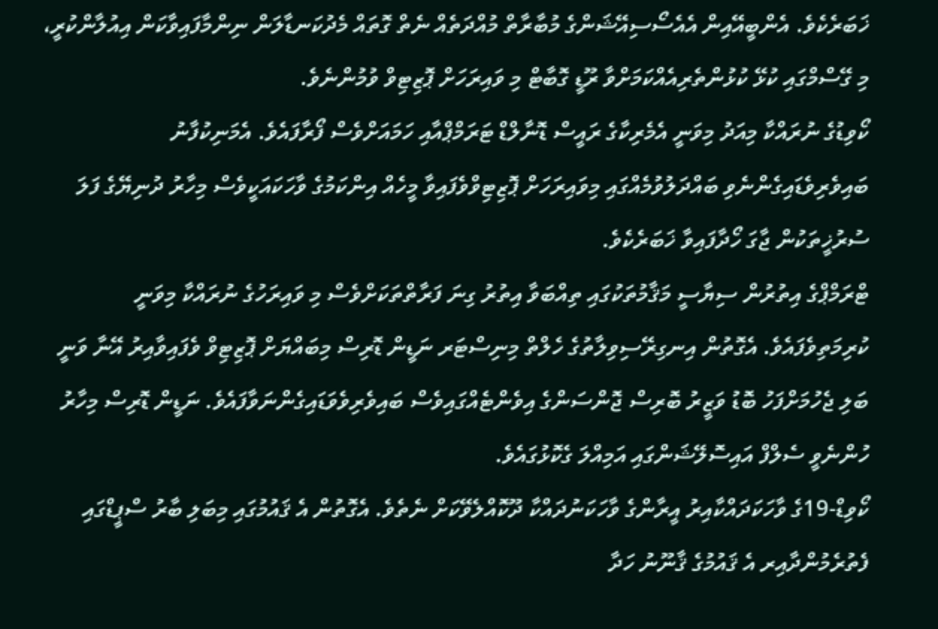ޚަބަރެކެވެ. އެންބީއޭއިން އެއެސޯސިއޭޝަންގެ މުބާރާތް މުއްދަތެއް ނެތް ގޮތައް މެދުކަނޑާލަން ނިންމާފައިވާކަން އިއުލާންކުރީ، މި ގޭސްމްގައި ކުޅޭ ކުޅުންތެރިއެއްކަމަށްވާ ރޫޑީ ގޮބާޓް މި ވައިރަހަށް ޕޮޒިޓިވް ވުމުންނެވެ.
ކޯވިޑުގެ ނުރައްކާ މިއަދު މިވަނީ އެމެރިކާގެ ރައީސް ޑޮނާލްޑް ޓަރަމްޕްއާއި ހަމައަށްވެސް ފޯރާފައެވެ. އެމަނިކުފާނު ބައިވެރިވެޑައިގެންނެވި ބައްދަލުވުމެއްގައި މިވައިރަހަށް ޕޮޒިޓިވްވެފައިވާ މީހެއް އިންކަމުގެ ވާހަކައަކީވެސް މިހާރު ދުނިޔޭގެ ފަލަ ސުރުޚީތަކުން ޖާގަ ހޯދާފައިވާ ޚަބަރެކެވެ.
ޓްރަމްޕްގެ އިތުރުން ސިޔާސީ މަޤާމުތަކުގައި ތިއްބަވާ އިތުރު ގިނަ ފަރާތްތަކަށްވެސް މި ވައިރަހުގެ ނުރައްކާ މިވަނީ ކުރިމަތިވެފައެވެ. އެގޮތުން އިނގިރޭސިވިލާތުގެ ހެލްތް މިނިސްޓަރ ނަޑީން ޑޮރިސް މިބައްޔަށް ޕޮޒިޓިވް ވެފައިވާއިރު އޭނާ ވަނީ ބަލި ޖެހުމަށްފަހު ބޮޑު ވަޒީރު ބޮރިސް ޖޮންސަންގެ އިވެންޓެއްގައިވެސް ބައިވެރިވެވަޑައިގެންނަވާފައެވެ. ނަޑީން ޑޮރިސް މިހާރު ހުންނެވީ ސެލްފް އައިސޮލޭޝަންގައި އަމިއްލަ ގެކޮޅުގައެވެ.
ކޯވިޑް-19ގެ ވާހަކަދައްކާއިރު އީރާންގެ ވާހަކަނުދައްކާ ދޫކޮއްލެވޭކަށް ނެތެވެ. އެގޮތުން އެ ޤައުމުގައި މިބަލި ބާރު ސްޕީޑްގައި ފެތުރެމުންދާއިރ އެ ޤައުމުގެ ޤާނޫނު ހަދާ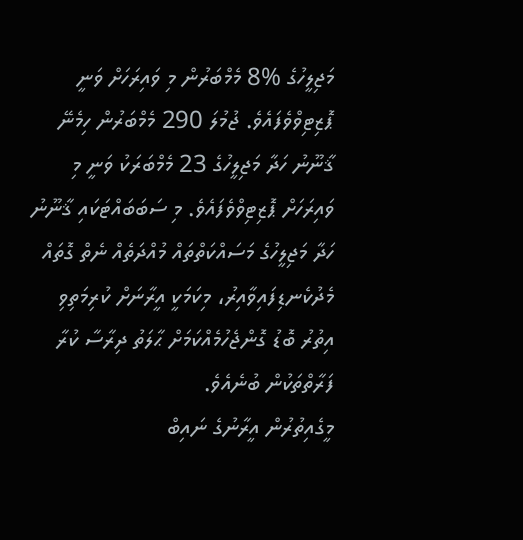މަޖިލީހުގެ %8 މެމްބަރުން މި ވައިރަހަށް ވަނީ ޕޮޒިޓިވްވެފައެވެ. ޖުމުލަ 290 މެމްބަރުން ހިމެނޭ ޤާނޫނު ހަދާ މަޖިލީހުގެ 23 މެމްބަރަކު ވަނީ މި ވައިރަހަށް ޕޮޒިޓިވްވެފައެވެ. މި ސަބަބައްޓަކައި ޤާނޫނު ހަދާ މަޖިލީހުގެ މަސައްކަތްތައް މުއްދަތެއް ނެތް ގޮތައް މެދުކެނޑިފައިވާއިރު، މިކަމަކީ އީރާނަށް ކުރިމަތިވި އިތުރު ބޮޑު ގޮންޖެހުމެއްކަމަށް ޙާލަތު ދިރާސާ ކުރާ ފަރާތްތަކުން ބުނެއެވެ.
މީގެއިތުރުން އީރާނުގެ ނައިބް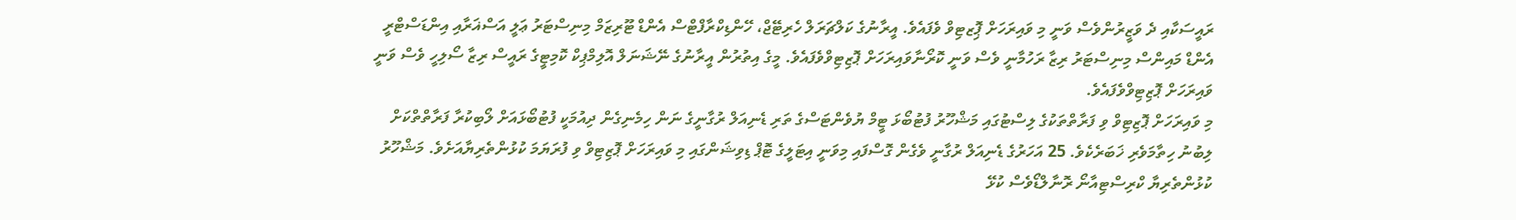ރައީސަކާއި ދެ ވަޒީރުންވެސް ވަނީ މި ވައިރަހަށް ޕޮިޒޓިވް ވެފައެވެ. އީރާނުގެ ކަލްޗަރަލް ހެރިޓޭޖް، ހޭންޑިކްރާފްޓްސް އެންޑް ޓޫރިޒަމް މިނިސްޓަރު ޢަލީ އަސްޣަރާއި އިންޑަސްޓްރީ އެންޑް މައިންސް މިނިސްޓަރު ރިޒާ ރަހުމާނީ ވެސް ވަނީ ކޮރޯނާވައިރަހަށް ޕޮޒިޓިވްވެފައެވެ. މީގެ އިތުރުން އީރާނުގެ ނޭޝަނަލް އޮލިމްޕިކް ކޮމިޓީގެ ރައީސް ރިޒާ ސޯލިހީ ވެސް ވަނީ ވައިރަހަށް ޕޮޒިޓިވްވެފައެވެ.
މި ވައިރަހަށް ޕޮޒިޓިވް ވި ފަރާތްތަކުގެ ލިސްޓުގައި މަޝްހޫރު ފުޓުބޯޅަ ޓީމް ޔުވެންޓަސްގެ ތަރި ޑެނިއަލް ރުގާނީގެ ނަން ހިމެނިގެން ދިއުމަކީ ފުޓުބޯޅައަށް ލޯބިކުރާ ފަރާތްތްކަށް ލިބުނު ހިތާމަވެރި ޚަބަރެކެވެ. 25 އަހަރުގެ ޑެނިއަލް ރުގާނީ ވެގެން ގޮސްފައި މިވަނީ އިޓަލީގެ ޓޮޕް ޑިވިޝަންގައި މި ވައިރަހަށް ޕޮޒިޓިވް ވި ފުރަޔަމަ ކުޅުންތެރިޔާއަށެވެ. މަޝްހޫރު ކުޅުންތެރިޔާ ކްރިސްޓިއާނޯ ރޮނާލްޑޯވެސް ކުޅޭ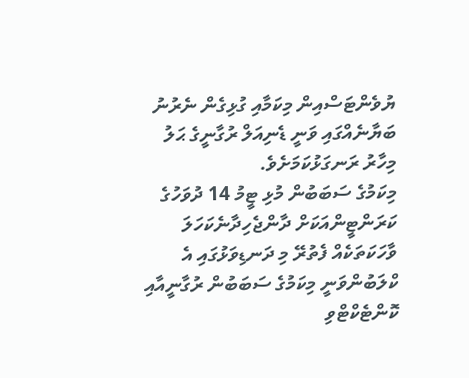ޔުވެންޓަސްއިން މިކަމާއި ގުޅިގެން ނެރުނު ބަޔާނެއްގައި ވަނީ ޑެނިއަލް ރުގާނީގެ ޙަލު މިހާރު ރަނގަޅުކަމަށެވެ.
މިކަމުގެ ސަބަބުން މުޅި ޓީމު 14 ދުވަހުގެ ކަރަންޓީންއަކަށް ދާންޖެހިދާނެކަހަލަ ވާހަކަތަކެއް ފެތުރޭ މި ދަނޑިވަޅުގައި އެ ކްލަބުންވަނީ މިކަމުގެ ސަބަބުން ރުގާނީއާއި ކޮންޓެކްޓްވި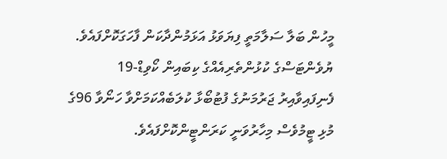މީހުން ބަލާ ސަލާމަތީ ފިޔަވަޅު އަޅަމުންދާކަން ފާހަގަކޮށްފައެވެ. ޔުވެންޓަސްގެ ކުޅުންތެރިއެއްގެ ކިބައިން ކޯވިޑް-19 ފެނިފައިވާއިރު ޖަރުމަނުގެ ފުޓުބޯޅާ ކުލަބެއްކަމަށްވާ ހަނޯވާ 96ގެ މުޅި ޓީމުވެސް މިހާރުވަނީ ކަރަންޓީންކޮށްފައެވެ.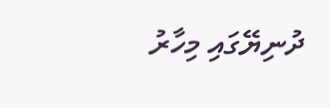ދުނިޔޭގައި މިހާރު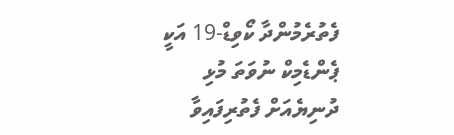ފެތުރެމުންދާ ކޯވިޑް-19 އަކީ ޕެންޑެމިކް ނުވަތަ މުޅި ދުނިޔެއަށް ފެތުރިފައިވާ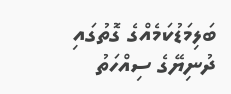ބަލިމަޑުކަމެއްގެ ގޮތުގައި ދުނިޔޭގެ ސިއްހަތު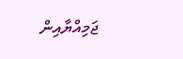ޖަމިއްޔާއިން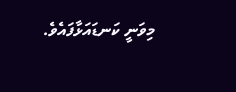މިވަނީ ކަނޑައަޅާފައެވެ.